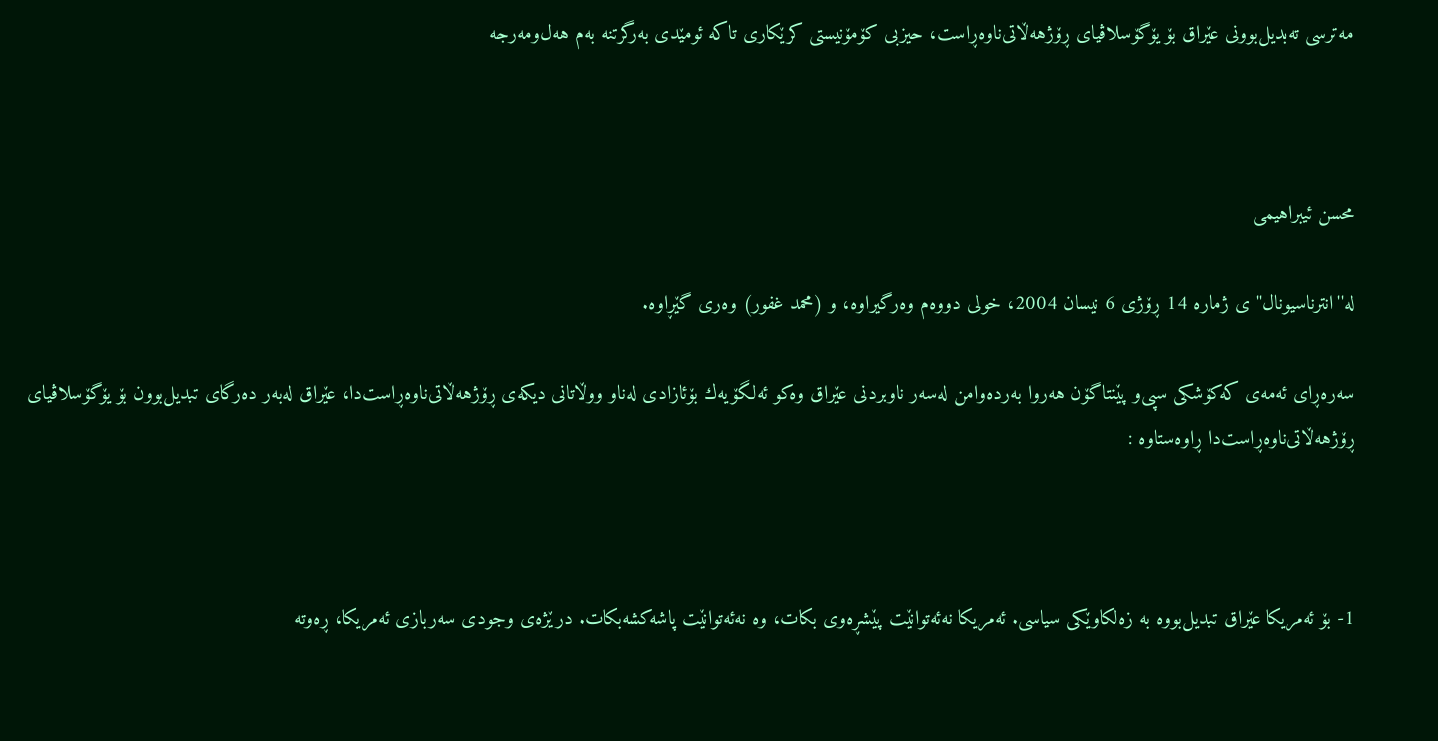مه‌ترسی ته‌بدیل‌بوونی عێراق بۆ یۆگۆسلاڤیای ڕۆژهه‌ڵاتی‌ناوه‌ڕاست، حیزبی كۆمۆنیستی كرێكاری تاكه ئومێدی به‌رگرتنه به‌م هه‌ل‌ومه‌رجه



محسن ئیبراهیمی

له''انترناسیونال'' ی ژماره 14 ڕۆژی 6 نیسان 2004، خولی دووه‌م وه‌رگیراوه‌، و (محمد غفور) وه‌ری گێڕاوه.

سه‌ره‌ڕای ئه‌مه‌ی كه‌كۆشكی سپی‌و پێنتاگۆن هه‌روا به‌رده‌وامن له‌سه‌ر ناوبردنی عێراق وه‌كو ئه‌لگۆیه‌ك بۆئازادی له‌ناو ووڵاتانی دیكه‌ی ڕۆژهه‌ڵاتی‌ناوه‌ڕاست‌دا، عێراق له‌به‌ر ده‌رگای تبدیل‌بوون بۆ یۆگۆسلاڤیای ڕۆژهه‌ڵاتی‌ناوه‌ڕاست‌دا ڕاوه‌ستاوه :



1- بۆ ئه‌مریكا عێراق تبدیل‌بووه به‌ زه‌لكاوێكی سیاسی. ئه‌مریكا نه‌ئه‌توانێت پێشڕه‌وی بكات، وه‌ نه‌ئه‌توانێت پاشه‌كشه‌بكات. درێژه‌ی وجودی سه‌ربازی ئه‌مریكا، ڕه‌وته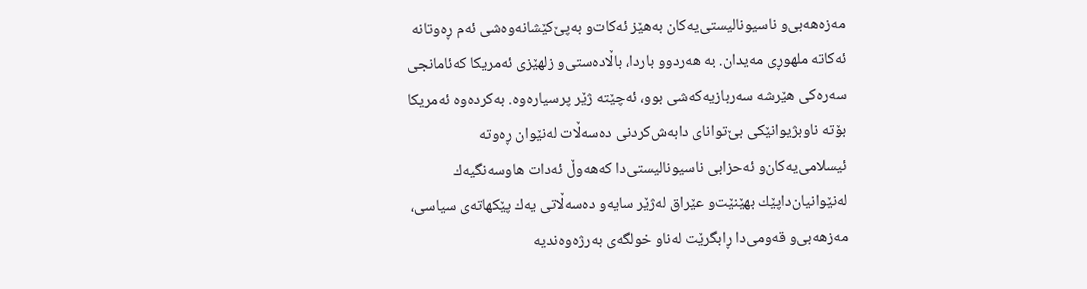مه‌زه‌هه‌بی‌و ناسیونالیستی‌یه‌كان به‌هێز ئه‌كات‌و به‌پێ‌كێشانه‌وه‌شی ئه‌م ڕه‌وتانه ئه‌کاته ملهوڕی مه‌یدان. به ‌هه‌ردوو باردا، باڵاده‌ستی‌و زلهێزی ئه‌مریكا كه‌ئامانجی سه‌ره‌كی هێرشه‌ سه‌ربازیه‌كه‌شی بوو، ئه‌چێته ژێر پرسیاره‌وه. به‌كرده‌وه ئه‌مریكا بۆته ناوبژیوانێكی بێ‌توانای دابه‌ش‌كردنی ده‌سه‌ڵات له‌نێوان ڕه‌وته ئیسلامی‌یه‌کان‌و ئه‌حزابی ناسیونالیستی‌دا كه‌هه‌وڵ‌ ئه‌دات هاوسه‌نگیه‌ك له‌نێوانیان‌داپێك بهێنێت‌و عێراق له‌ژێر سایه‌و ده‌سه‌ڵاتی یه‌ك پێكهاته‌ی سیاسی، مه‌زهه‌بی‌و قه‌ومی‌دا ڕابگرێت له‌ناو خولگه‌ی به‌رژه‌وه‌ندیه‌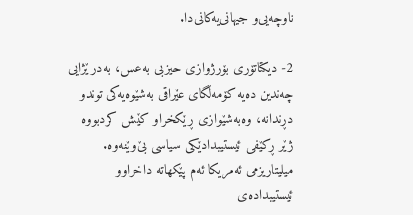ناوچه‌یی‌و جیهانی‌یه‌كانی‌دا.

2- دیكتاتۆری بۆرژوازی حیزبی به‌عس، به‌درێژایی چه‌‌ندین ده‌یه كۆمه‌ڵگای عێراقی به‌شێوه‌یه‌کی توندو دڕندانه‌، وه‌به‌شێوازی ڕێكخراو كێش‌ كردبووه ژێر ڕكێفی ئیستیبدادێكی سیاسی بێ‌وێنه‌وه. میلیتاریزمی ئه‌مریكا ئه‌م پێكهاته داخراوو ئیستیبداده‌ی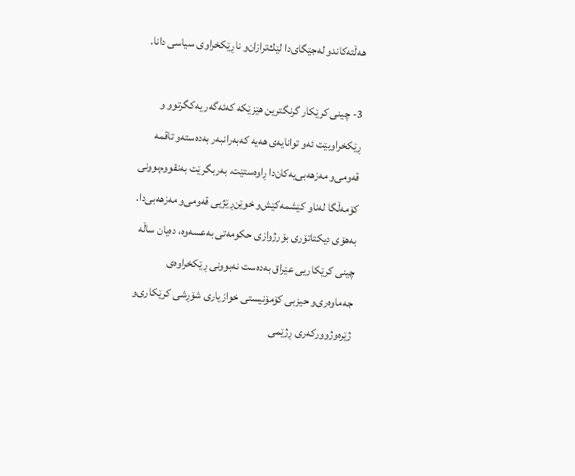هه‌ڵته‌کاندو له‌جێگای‌دا لێك‌ترازان‌و ناڕێكخراوی سیاسی دانا.

3- چینی كرێكار گرنگترین هێزێكه كه‌ئه‌گه‌ر یه‌كگرتوو و ڕێكخراوبێت ئه‌و توانایه‌ی هه‌یه‌ كه‌به‌رانبه‌ر به‌ده‌سته‌و تاقمه قه‌ومی‌و مه‌زهه‌بی‌یه‌كان‌دا ڕاوه‌ستێت. به‌ربگرێت به‌نقووم‌بوونی كۆمه‌ڵگا له‌ناو كێشمه‌كێش‌و خوێن‌ڕێژیی قه‌ومی‌و مه‌زهه‌بی‌دا. به‌هۆی دیكتاتۆری بۆرژوازی حكومه‌تی به‌عسه‌وه، ده‌یان ساڵه چینی كرێكاریی عێراق به‌ده‌ست نه‌بوونی ڕێكخراوه‌ی جه‌ماوه‌ری‌و حیزبی كۆمۆنیستی خوازیاری شۆڕشی كرێكاری‌و ژێره‌وژووركه‌ری ڕژێمی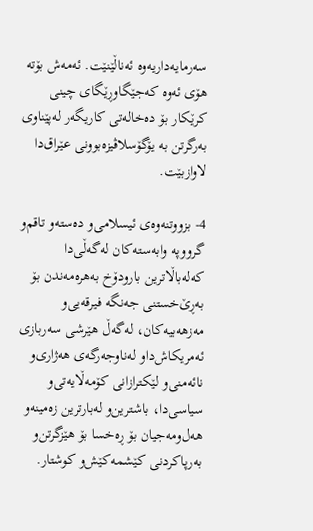سه‌رمایه‌داریه‌وه ئه‌ناڵێنێت. ئه‌مه‌ش بۆته هۆی ئه‌وه‌ كه‌جێگاوڕێگای چینی كرێكار بۆ ده‌خاله‌تی كاریگه‌ر له‌پێناوی به‌رگرتن به یۆگۆسلاڤیزه‌بوونی عێراق‌دا لاوازبێت.

4- بزووتنه‌وه‌ی ئیسلامی‌و ده‌سته‌و تاقم‌و گرووپه وابه‌سته‌كان له‌گه‌ڵی‌دا كه‌له‌باڵاترین بارودۆخ به‌هره‌مه‌ندن بۆ به‌ڕێ‌خستنی جه‌نگه فیرقه‌یی‌و مه‌زهه‌بیه‌كان، له‌گه‌ڵ هێرشی سه‌ربازی ئه‌مریكاش‌داو له‌ناوجه‌رگه‌ی هه‌ژاری‌و نائه‌منی‌و لێكترازانی كۆمه‌ڵایه‌تی‌و سیاسی‌دا، باشترین‌و له‌بارترین زه‌مینه‌و هه‌ل‌ومه‌جیان بۆ ڕه‌خسا بۆ هێزگرتن‌و به‌رپاكردنی كێشمه‌كێش‌و كوشتار.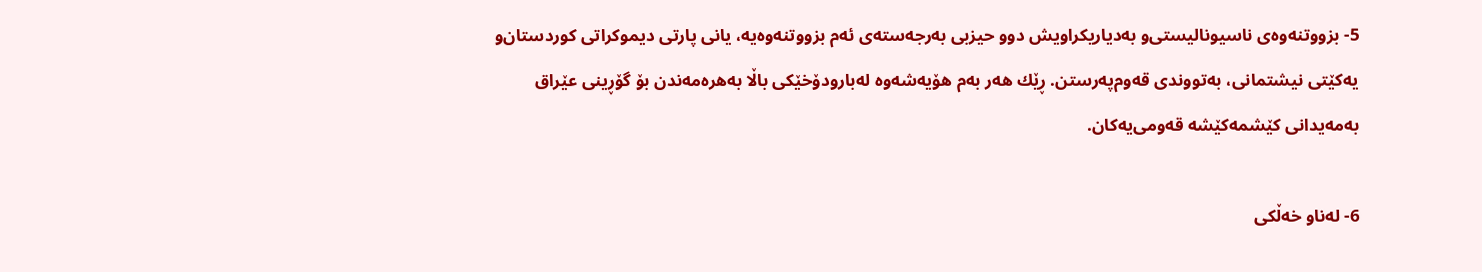5- بزووتنه‌وه‌ی ناسیونالیستی‌و به‌دیاریكراویش دوو حیزبی به‌رجه‌سته‌ی ئه‌م بزووتنه‌وه‌یه، یانی پارتی دیموكراتی كوردستان‌و یه‌كێتی نیشتمانی، به‌تووندی قه‌وم‌په‌رستن. ڕێك هه‌ر به‌م هۆیه‌شه‌وه له‌بارودۆخێكی باڵا به‌هره‌مه‌ندن بۆ گۆڕینی عێراق به‌مه‌یدانی كێشمه‌كێشه‌ قه‌ومی‌یه‌كان.

6- له‌ناو خه‌ڵكی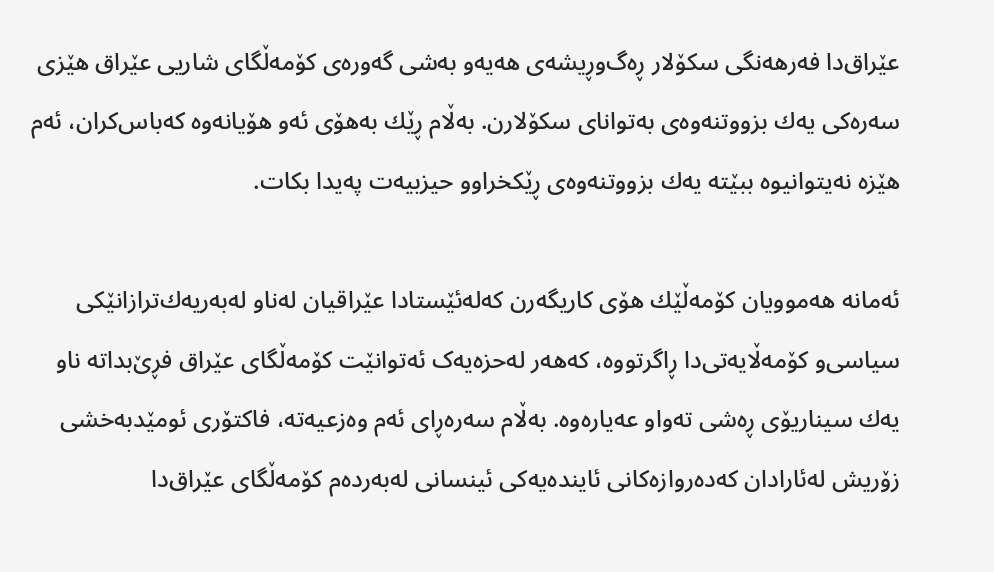عێراق‌دا فه‌رهه‌نگی سكۆلار ڕه‌گ‌وڕیشه‌ی هه‌یه‌و به‌شی گه‌وره‌ی كۆمه‌ڵگای شاریی عێراق هێزی سه‌ره‌كی یه‌ك بزووتنه‌وه‌ی به‌توانای سكۆلارن. به‌ڵام ڕێك به‌هۆی ئه‌و هۆیانه‌وه كه‌باس‌كران، ئه‌م هێزه نه‌یتوانیوه ببێته یه‌ك بزووتنه‌وه‌ی ڕێكخراوو حیزبیه‌ت په‌یدا بكات.

ئه‌مانه هه‌موویان كۆمه‌ڵێك هۆی كاریگه‌رن كه‌له‌ئێستادا عێراقیان له‌ناو له‌به‌ریه‌ك‌ترازانێكی سیاسی‌و كۆمه‌ڵایه‌تی‌دا ڕاگرتووه، كه‌هه‌ر له‌حزه‌یه‌ک ئه‌توانێت كۆمه‌ڵگای عێراق فڕێ‌بداته ناو یه‌ك سیناریۆی ڕه‌شی ته‌واو عه‌یاره‌وه. به‌ڵام سه‌ره‌ڕای ئه‌م وه‌زعیه‌ته، فاكتۆری ئومێدبه‌خشی زۆریش له‌ئارادان كه‌ده‌روازه‌كانی ئاینده‌یه‌کی ئینسانی له‌به‌رده‌م كۆمه‌ڵگای عێراق‌دا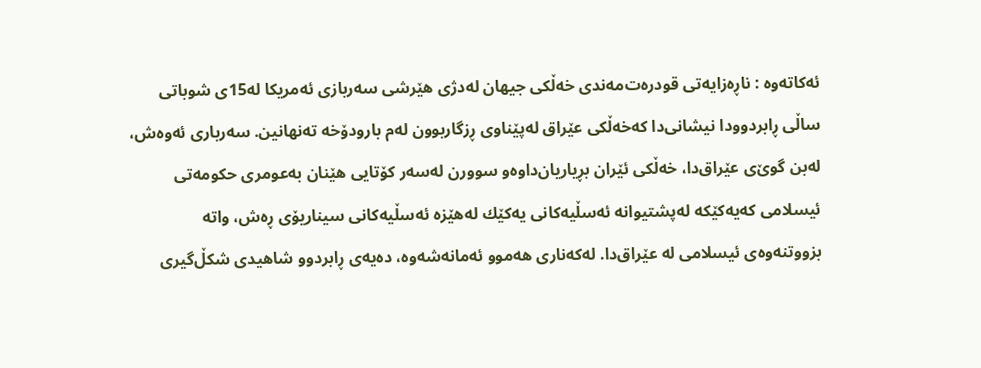ئه‌كاته‌وه : ناڕه‌زایه‌تی قودره‌ت‌مه‌ندی خه‌ڵكی جیهان له‌دژی هێرشی سه‌ربازی ئه‌مریكا له‌15ی شوباتی ساڵی ڕابردوودا نیشانی‌دا كه‌خه‌ڵكی عێراق له‌پێناوی ڕزگاربوون له‌م بارودۆخه ته‌نهانین. سه‌رباری ئه‌وه‌ش، له‌بن گوێ‌ی عێراق‌دا، خه‌ڵكی ئێران بڕیاریان‌داوه‌و سوورن له‌سه‌ر كۆتایی هێنان به‌عومری حكومه‌تی ئیسلامی كه‌یه‌كێكه له‌پشتیوانه ئه‌سڵیه‌كانی یه‌كێك له‌هێزه ئه‌سڵیه‌كانی سیناریۆی ڕه‌ش، واته بزووتنه‌وه‌ی ئیسلامی له‌ عێراق‌دا. له‌كه‌ناری هه‌موو ئه‌مانه‌شه‌وه، ده‌یه‌ی ڕابردوو شاهیدی شكڵ‌گیری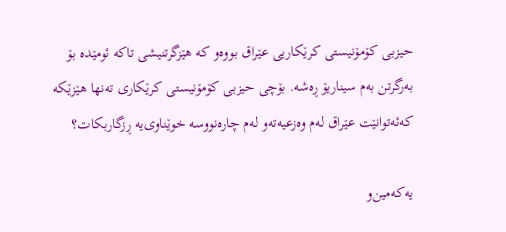حیزبی كۆمۆنیستی كرێكاریی عێراق‌ بووه‌و كه‌ هێزگرتنیشی تاكه ئومێده بۆ به‌رگرتن به‌م سیناریۆ ڕه‌شه. بۆچی حیزبی كۆمۆنیستی كرێكاری ته‌نها هێزێكه كه‌ئه‌توانێت عێراق له‌م وه‌زعیه‌ته‌و له‌م چاره‌نووسه خوێناوی‌یه ڕزگاربكات؟

یه‌كه‌مین‌و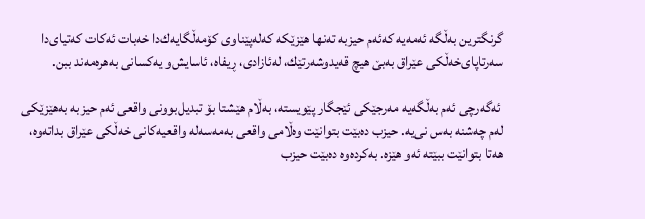گرنگترین به‌ڵگه ئه‌مه‌یه‌ كه‌ئه‌م حیزبه ته‌نها هێزێكه كه‌له‌پێناوی كۆمه‌ڵگایه‌ك‌دا خه‌بات ئه‌کات كه‌تیای‌دا سه‌رتاپای‌خه‌ڵكی عێراق به‌بێ هیچ قه‌یدوشه‌رتێك، له‌ئازادی، ڕیفاه، ئاسایش‌و یه‌كسانی به‌هره‌مه‌ند ببن.

 ئه‌گه‌رچی ئه‌م به‌ڵگه‌یه مه‌رجێكی ئێجگار پێویسته، به‌ڵام هێشتا بۆ تبدیل‌بوونی واقعی ئه‌م حیزبه به‌هێزێكی له‌م چه‌شنه به‌س نی‌یه. حیزب ده‌بێت بتوانێت وه‌ڵامی واقعی به‌مه‌سه‌له واقعیه‌كانی خه‌ڵكی عێراق بداته‌وه، هه‌تا بتوانێت ببێته ئه‌و هێزه. به‌كرده‌وه ده‌بێت حیزب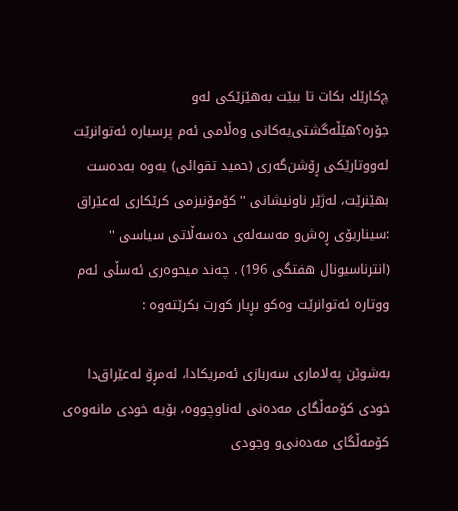چ‌كارێك بكات تا ببێت به‌هێزێكی له‌و جۆره؟هێڵه‌گشتی‌یه‌كانی وه‌ڵامی ئه‌م پرسیاره ئه‌توانرێت له‌ووتارێكی ڕۆشن‌گه‌ری (حمید تقوائی) یه‌وه به‌ده‌ست بهێنرێت، له‌ژێر ناونیشانی ''كۆمۆنیزمی كرێكاری له‌عێراق :سیناریۆی ڕه‌ش‌و مه‌سه‌له‌ی ده‌سه‌ڵاتی سیاسی '' (انترناسیونال هفتگی 196) . چه‌ند میحوه‌ری ئه‌سڵی ئه‌م ووتاره ئه‌توانرێت وه‌كو بڕیار كورت بكرێته‌وه :

به‌شوێن په‌لاماری سه‌ربازی ئه‌مریكادا، ئه‌مڕۆ له‌عێراق‌دا خودی كۆمه‌ڵگای مه‌ده‌نی له‌ناوچووه، بۆیه خودی مانه‌وه‌ی كۆمه‌ڵگای مه‌ده‌نی‌و وجودی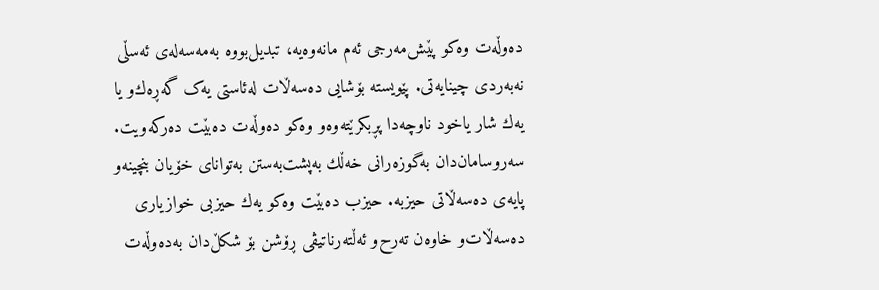ده‌وڵه‌ت وه‌كو پێش‌مه‌رجی ئه‌م مانه‌وه‌یه، تبدیل‌بووه به‌مه‌سه‌له‌ی ئه‌سڵی نه‌به‌ردی چینایه‌تی. پێویسته بۆشایی ده‌سه‌ڵات له‌ئاستی یه‌ک گه‌ڕه‌ك‌و یا یه‌ك شار یاخود ناوچه‌دا پڕبكرێته‌وه‌و وه‌كو ده‌وڵه‌ت ده‌بێت ده‌ركه‌ویت. سه‌روسامان‌دان به‌گوزه‌رانی خه‌ڵك به‌پشت‌به‌ستن به‌توانای خۆیان بنچینه‌و پایه‌ی ده‌سه‌ڵاتی حیزبه. حیزب ده‌بێت وه‌كو یه‌ك حیزبی خوازیاری ده‌سه‌ڵات‌و خاوه‌ن ته‌رح‌و ئه‌ڵته‌رناتیڤی ڕۆشن بۆ شكڵ‌دان به‌ده‌وڵه‌ت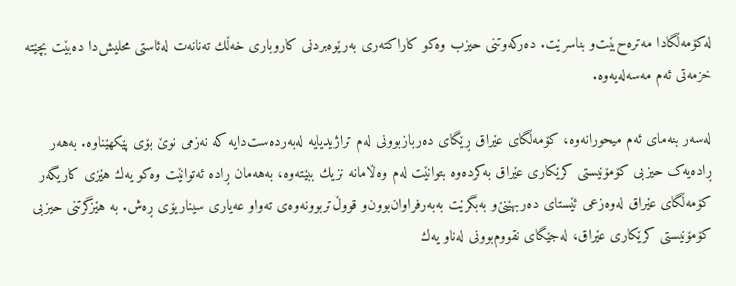له‌كۆمه‌ڵگادا مه‌تره‌ح‌بێت‌و بناسرێت. ده‌ركه‌وتنی حیزب وه‌كو كاراكته‌ری به‌رێوه‌بردنی كاروباری خه‌ڵك ته‌نانه‌ت له‌ئاستی محلیش‌دا ده‌بێت بچێته خزمه‌تی ئه‌م مه‌سه‌له‌یه‌وه‌.

له‌سه‌ر بنه‌مای ئه‌م میحورانه‌وه، كۆمه‌ڵگای عێراق ڕێگای ده‌ربازبوونی له‌م تراژیدیایه له‌به‌رده‌ست‌دایه كه نه‌زمی نوێ‌ بۆی پێكهێناوه. به‌هه‌ر ڕاده‌یه‌ک حیزبی كۆمۆنیستی كرێكاری عێراق به‌كرده‌وه بتوانێت له‌م وه‌ڵامانه نزیك ببێته‌وه، به‌هه‌مان ڕاده ئه‌توانێت وه‌كو یه‌ك هێزی كاریگه‌ر كۆمه‌ڵگای عێراق له‌وه‌زعی ئێستای ده‌ربهێنێ‌و به‌بگرێت به‌به‌رفراوان‌بوون‌و قووڵ‌تربوونه‌وه‌ی ته‌واو عه‌یاری سیناریۆی ڕه‌ش. به هێزگرتنی حیزبی كۆمۆنیستی كرێكاری عێراق‌، له‌جێگای نقووم‌بوونی له‌ناو یه‌ك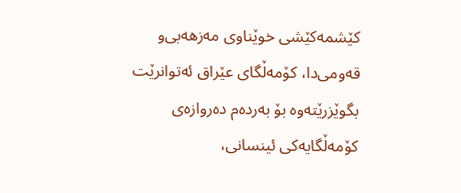كێشمه‌كێشی خوێناوی مه‌زهه‌بی‌و قه‌ومی‌دا، كۆمه‌ڵگای عێراق ئه‌توانرێت بگوێزرێته‌وه‌ بۆ به‌رده‌م ده‌روازه‌ی كۆمه‌ڵگایه‌كی ئینسانی،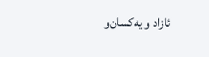ئازاد و یه‌كسان‌و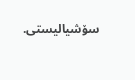سۆشیالیستی.